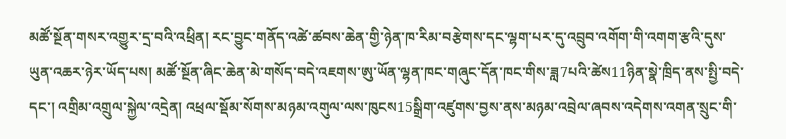མཚོ་སྔོན་གསར་འགྱུར་དྲ་བའི་འཕྲིན། རང་བྱུང་གནོད་འཚེ་ཚབས་ཆེན་གྱི་ཉེན་ཁ་རིམ་བརྩེགས་དང་ལྷག་པར་དུ་འབྲུབ་འགོག་གི་འགག་རྩའི་དུས་ཡུན་འཆར་ཉེར་ཡོད་པས། མཚོ་སྔོན་ཞིང་ཆེན་མེ་གསོད་བདེ་འཇགས་ཨུ་ཡོན་ལྷན་ཁང་གཞུང་དོན་ཁང་གིས་ཟླ7པའི་ཚེས11ཉིན་སྣེ་ཁྲིད་ནས་སྤྱི་བདེ་དང་། འགྲིམ་འགྲུལ་སྐྱེལ་འདྲེན། འཕྲལ་སྡོམ་སོགས་མཉམ་འགུལ་ལས་ཁུངས15སྒྲིག་འཛུགས་བྱས་ནས་མཉམ་འབྲེལ་ཞབས་འདེགས་འགན་སྲུང་གི་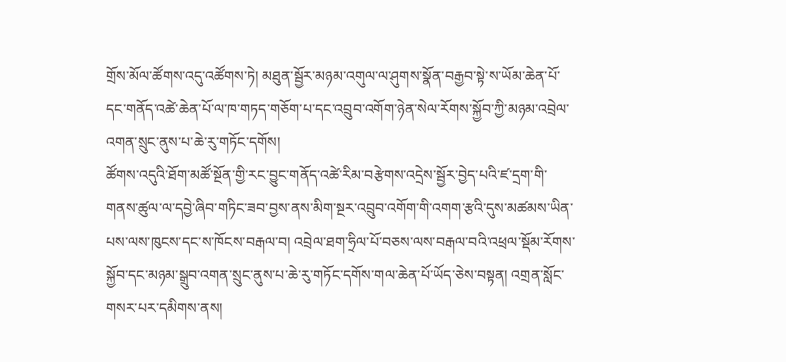གྲོས་མོལ་ཚོགས་འདུ་འཚོགས་ཏེ། མཐུན་སྦྱོར་མཉམ་འགུལ་ལ་ཤུགས་སྣོན་བརྒྱབ་སྟེ་ས་ཡོམ་ཆེན་པོ་དང་གནོད་འཚེ་ཆེན་པོ་ལ་ཁ་གཏད་གཅོག་པ་དང་འབྲུབ་འགོག་ཉེན་སེལ་རོགས་སྐྱོབ་ཀྱི་མཉམ་འབྲེལ་འགན་སྲུང་ནུས་པ་ཆེ་རུ་གཏོང་དགོས།
ཚོགས་འདུའི་ཐོག་མཚོ་སྔོན་གྱི་རང་བྱུང་གནོད་འཚེ་རིམ་བརྩེགས་འདྲེས་སྦྱོར་བྱེད་པའི་ཛ་དྲག་གི་གནས་ཚུལ་ལ་དབྱེ་ཞིབ་གཏིང་ཟབ་བྱས་ནས་མིག་སྔར་འབྲུབ་འགོག་གི་འགག་རྩའི་དུས་མཚམས་ཡིན་པས་ལས་ཁུངས་དང་ས་ཁོངས་བརྒལ་བ། འབྲེལ་ཐག་ཧྲིལ་པོ་བཅས་ལས་བརྒལ་བའི་འཕྲལ་སྡོམ་རོགས་སྐྱོབ་དང་མཉམ་སྒྲུབ་འགན་སྲུང་ནུས་པ་ཆེ་རུ་གཏོང་དགོས་གལ་ཆེན་པོ་ཡོད་ཅེས་བསྟན། འགྲན་སློང་གསར་པར་དམིགས་ནས།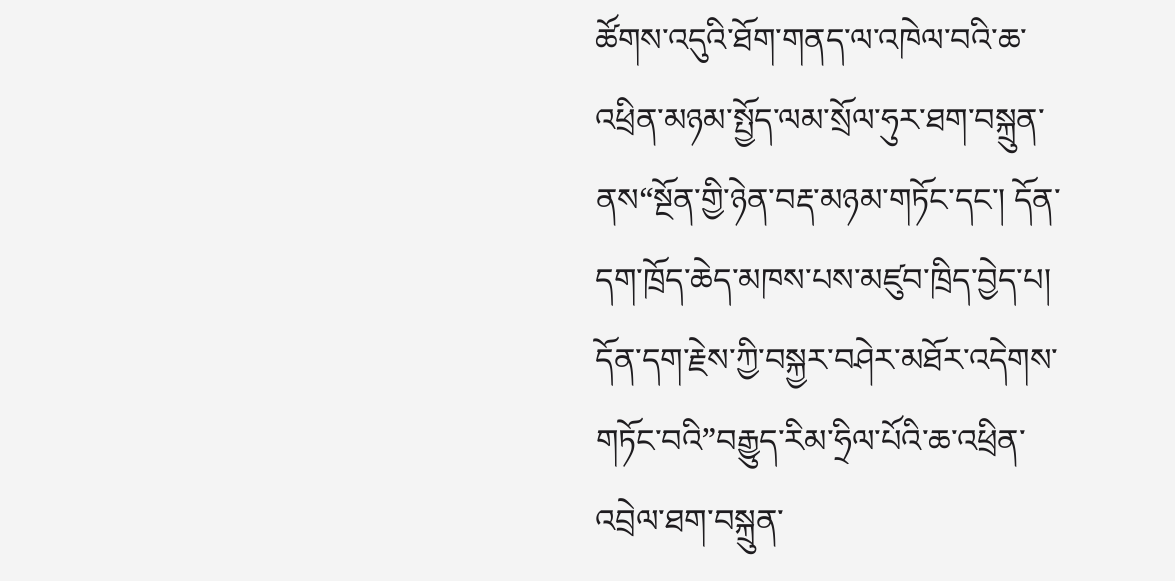ཚོགས་འདུའི་ཐོག་གནད་ལ་འཁེལ་བའི་ཆ་འཕྲིན་མཉམ་སྤྱོད་ལམ་སྲོལ་ཧུར་ཐག་བསྐྲུན་ནས“སྔོན་གྱི་ཉེན་བརྡ་མཉམ་གཏོང་དང་། དོན་དག་ཁྲོད་ཆེད་མཁས་པས་མཛུབ་ཁྲིད་བྱེད་པ། དོན་དག་རྗེས་ཀྱི་བསྐྱར་བཤེར་མཐོར་འདེགས་གཏོང་བའི”བརྒྱུད་རིམ་ཧྲིལ་པོའི་ཆ་འཕྲིན་འབྲེལ་ཐག་བསྐྲུན་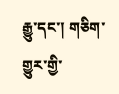རྒྱུ་དང་། གཅིག་གྱུར་གྱི་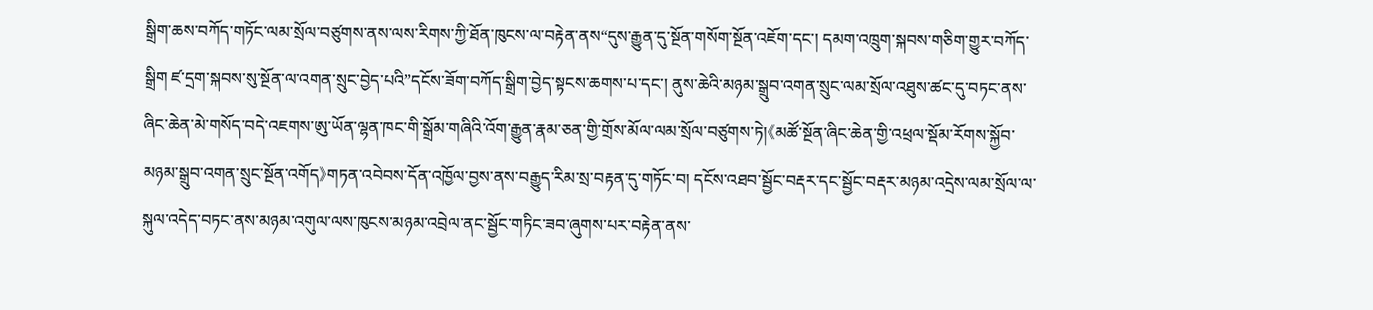སྒྲིག་ཆས་བཀོད་གཏོང་ལམ་སྲོལ་བཙུགས་ནས་ལས་རིགས་ཀྱི་ཐོན་ཁུངས་ལ་བརྟེན་ནས“དུས་རྒྱུན་དུ་སྔོན་གསོག་སྔོན་འཇོག་དང་། དམག་འཁྲུག་སྐབས་གཅིག་གྱུར་བཀོད་སྒྲིག ཛ་དྲག་སྐབས་སུ་སྔོན་ལ་འགན་སྲུང་བྱེད་པའི”དངོས་ཟོག་བཀོད་སྒྲིག་བྱེད་སྟངས་ཆགས་པ་དང་། ནུས་ཆེའི་མཉམ་སྒྲུབ་འགན་སྲུང་ལམ་སྲོལ་འཐུས་ཚང་དུ་བཏང་ནས་ཞིང་ཆེན་མེ་གསོད་བདེ་འཇགས་ཨུ་ཡོན་ལྷན་ཁང་གི་སྒྲོམ་གཞིའི་འོག་རྒྱུན་རྣམ་ཅན་གྱི་གྲོས་མོལ་ལམ་སྲོལ་བཙུགས་ཏེ།《མཚོ་སྔོན་ཞིང་ཆེན་གྱི་འཕྲལ་སྡོམ་རོགས་སྐྱོབ་མཉམ་སྒྲུབ་འགན་སྲུང་སྔོན་འགོད》གཏན་འབེབས་དོན་འཁྱོལ་བྱས་ནས་བརྒྱུད་རིམ་སྲ་བརྟན་དུ་གཏོང་བ། དངོས་འཐབ་སྦྱོང་བརྡར་དང་སྦྱོང་བརྡར་མཉམ་འདྲེས་ལམ་སྲོལ་ལ་སྐུལ་འདེད་བཏང་ནས་མཉམ་འགུལ་ལས་ཁུངས་མཉམ་འབྲེལ་ནང་སྦྱོང་གཏིང་ཟབ་ཞུགས་པར་བརྟེན་ནས་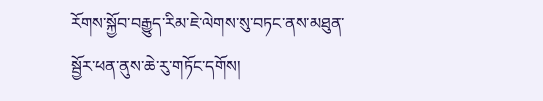རོགས་སྐྱོབ་བརྒྱུད་རིམ་ཇེ་ལེགས་སུ་བཏང་ནས་མཐུན་སྦྱོར་ཕན་ནུས་ཆེ་རུ་གཏོང་དགོས།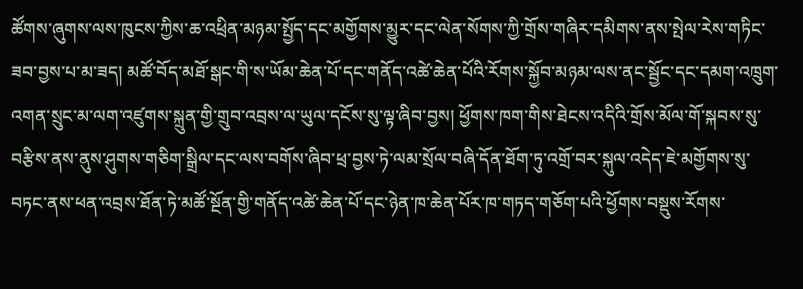ཚོགས་ཞུགས་ལས་ཁུངས་ཀྱིས་ཆ་འཕྲིན་མཉམ་སྤྱོད་དང་མགྱོགས་མྱུར་དང་ལེན་སོགས་ཀྱི་གྲོས་གཞིར་དམིགས་ནས་སྤེལ་རེས་གཏིང་ཟབ་བྱས་པ་མ་ཟད། མཚོ་བོད་མཐོ་སྒང་གི་ས་ཡོམ་ཆེན་པོ་དང་གནོད་འཚེ་ཆེན་པོའི་རོགས་སྐྱོབ་མཉམ་ལས་ནང་སྦྱོང་དང་དམག་འཁྲུག་འགན་སྲུང་མ་ལག་འཛུགས་སྐྲུན་གྱི་གྲུབ་འབྲས་ལ་ཡུལ་དངོས་སུ་ལྟ་ཞིབ་བྱས། ཕྱོགས་ཁག་གིས་ཐེངས་འདིའི་གྲོས་མོལ་གོ་སྐབས་སུ་བརྩིས་ནས་ནུས་ཤུགས་གཅིག་སྒྲིལ་དང་ལས་བགོས་ཞིབ་ཕྲ་བྱས་ཏེ་ལམ་སྲོལ་བཞི་དོན་ཐོག་ཏུ་འགྲོ་བར་སྐུལ་འདེད་ཇེ་མགྱོགས་སུ་བཏང་ནས་ཕན་འབྲས་ཐོན་ཏེ་མཚོ་སྔོན་གྱི་གནོད་འཚེ་ཆེན་པོ་དང་ཉེན་ཁ་ཆེན་པོར་ཁ་གཏད་གཅོག་པའི་ཕྱོགས་བསྡུས་རོགས་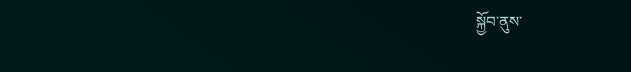སྐྱོབ་ནུས་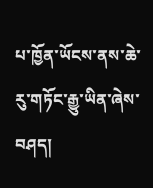པ་ཁྱོན་ཡོངས་ནས་ཆེ་རུ་གཏོང་རྒྱུ་ཡིན་ཞེས་བཤད།